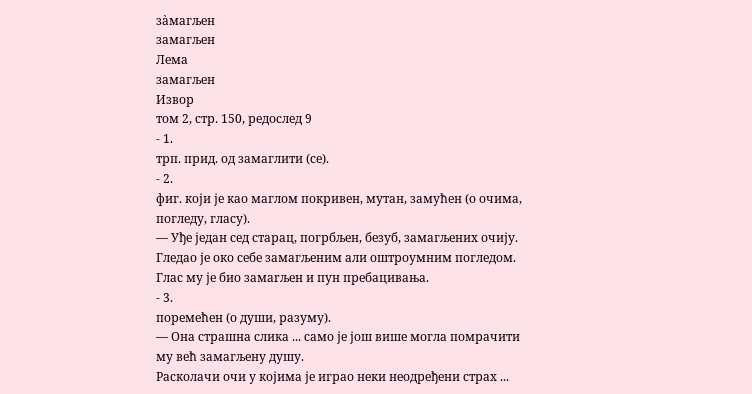за̀магљен
замагљен
Лема
замагљен
Извор
том 2, стр. 150, редослед 9
- 1.
трп. прид. од замаглити (се).
- 2.
фиг. који је као маглом покривен, мутан, замућен (о очима, погледу, гласу).
— Уђе један сед старац, погрбљен, безуб, замагљених очију.
Гледао је око себе замагљеним али оштроумним погледом.
Глас му је био замаrљен и пун пребацивања.
- 3.
поремећен (о души, разуму).
— Она страшна слика ... само је још више могла помрачити му већ замагљену душу.
Расколачи очи у којима је играо неки неодређени страх ...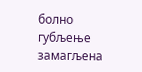болно губљење замагљена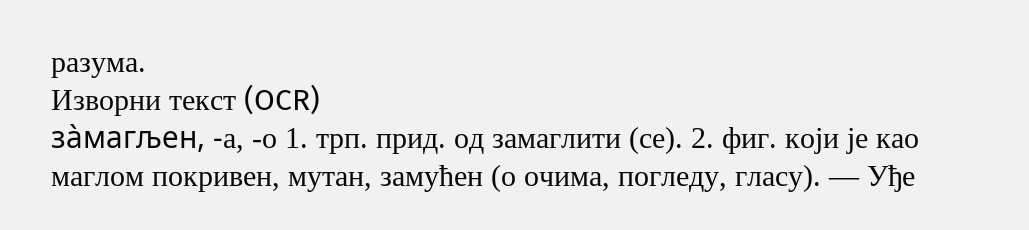разума.
Изворни текст (OCR)
за̀магљен, -а, -о 1. трп. прид. од замаглити (се). 2. фиг. који је као маглом покривен, мутан, замућен (о очима, погледу, гласу). — Уђе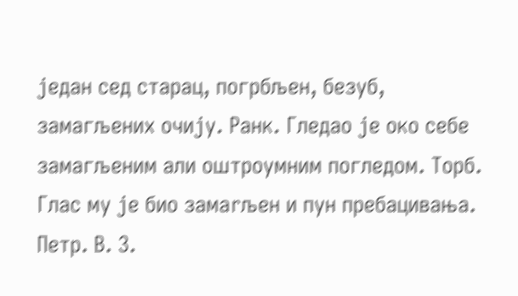један сед старац, погрбљен, безуб, замагљених очију. Ранк. Гледао је око себе замагљеним али оштроумним погледом. Торб. Глас му је био замаrљен и пун пребацивања. Петр. В. 3.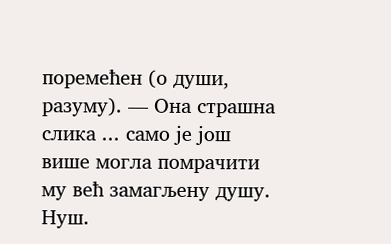поремећен (о души, разуму). — Она страшна слика ... само је још више могла помрачити му већ замагљену душу. Нуш.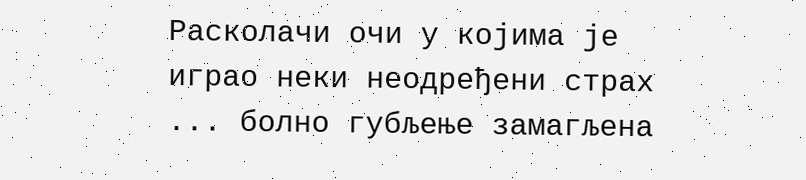Расколачи очи у којима је играо неки неодређени страх ... болно губљење замагљена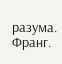разума. Франг.